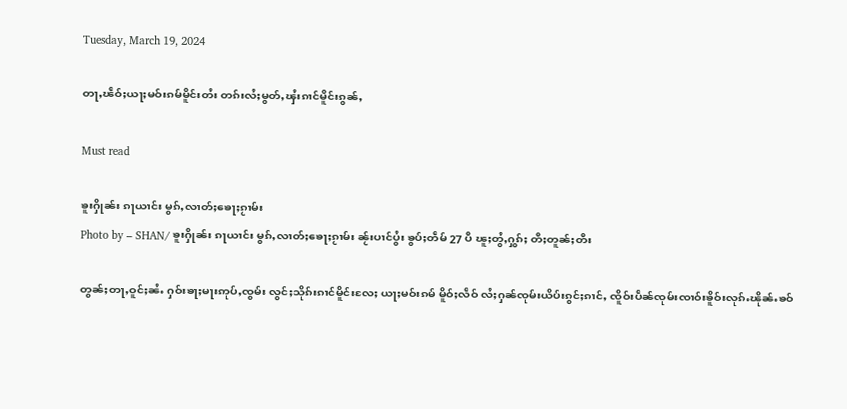Tuesday, March 19, 2024

တႃႇၽဵဝ်ႈယႃႈမဝ်းၵမ်မိူင်းတႆး တၵ်းလႆႈမွတ်ႇၾႆးၵၢင်မိူင်းၵွၼ်ႇ

Must read

ၶူးႁိုၼ်း ၵႃယၢင်း မွၵ်ႇလၢတ်ႈၶေႃႈၵႂၢမ်း
Photo by – SHAN/ ၶူးႁိုၼ်း ၵႃယၢင်း မွၵ်ႇလၢတ်ႈၶေႃႈၵႂၢမ်း ၼႂ်းပၢင်ပွႆး ၶွပ်ႈတဵမ် 27 ပီ ၽူႈတွႆႇႁွၵ်ႈ တီႈတူၼ်ႈတီး

တွၼ်ႈတႃႇဝူင်ႈၼႆႉ ႁဝ်းၶႃႈမႃးဢုပ်ႇၸွမ်း လွင်ႈသိုၵ်းၵၢင်မိူင်းလႄႈ ယႃႈမဝ်းၵမ် မိူဝ်ႈလဵဝ် လႆႈႁၼ်ၸုမ်းယိပ်းၵွင်ႈၵၢင်ႇ ၸိူဝ်းပဵၼ်ၸုမ်းၸၢဝ်းၶိူဝ်းလုၵ်ႉၽိုၼ်ႉၶဝ်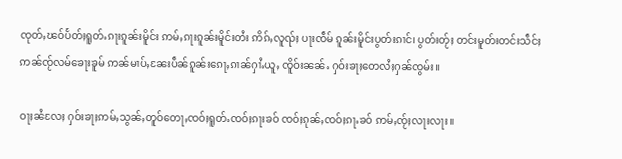ၸုတ်ႇၽဝ်ပႅတ်ႈရူတ်ႉၵႃးၵူၼ်းမိူင်း ဢမ်ႇၵႃးၵူၼ်းမိူင်းတႆး ဢိၵ်ႇလူၺ်ႈ ပႃးၸဵမ် ၵူၼ်းမိူင်းပွတ်းၵၢင်၊ ပွတ်းတႂ်ႈ တင်းမူတ်းတင်းသဵင်ႈ ဢၼ်ၸႂ်လမ်ၶေႃးၶူမ် ဢၼ်မၢပ်ႇၼႄးပဵၼ်ၵူၼ်းၵေႃႇၵၢၼ်ႁၢႆႉယူႇ ၸိူဝ်းၼၼ်ႉ ႁဝ်းၶႃႈတေလႆႈႁၼ်ၸွမ်း။

ဝႃႈၼႆလႄႈ ႁဝ်းၶႃႈဢမ်ႇသွၼ်ႇတူဝ်တေႃႇၸဝ်ႈရူတ်ႉၸဝ်ႈၵႃးၶဝ် ၸဝ်ႈၵုၼ်ႇၸဝ်ႈၵႃႉၶဝ် ဢမ်ႇၸႂ်ႈလႃးလႃး။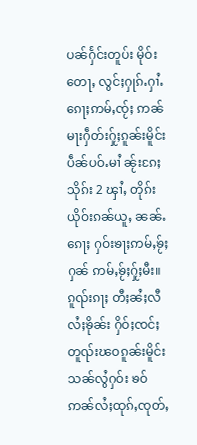ပၼ်ႁႅင်းတူပ်း မိုဝ်းတေႃႇ လွင်ႈႁုၵ်ႉႁၢႆႉၵေႃႈဢမ်ႇၸႂ်ႈ ဢၼ်မႃးႁဵတ်းႁႂ်ႈၵူၼ်းမိူင်းပဵၼ်ပဝ်ႉမၢႆ ၼႂ်းၵႄႈသိုၵ်း 2 ၾၢႆႇ တိုၵ်းယိုဝ်းၵၼ်ယူႇ ၼၼ်ႉၵေႃႈ ႁဝ်းၶႃႈဢမ်ႇၶႂ်ႈႁၼ် ဢမ်ႇၶႂ်ႈႁႂ်ႈမီး။ ၵူၺ်းၵႃႈ တီႈၼႆႈလီလႆႈၶိုၼ်း ႁိဝ်ႈၸင်ႈတူၺ်းၽဝၵူၼ်းမိူင်းသၼ်လွႆႁဝ်း ၶဝ် ဢၼ်လႆႈထုၵ်ႇၸုတ်ႇ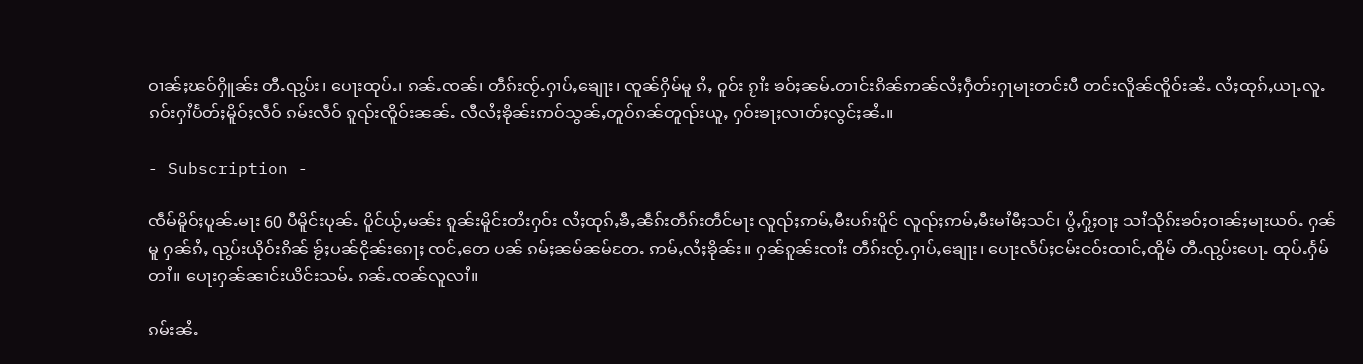ဝၢၼ်ႈၽဝ်ႁိူၼ်း တီႉၺွပ်း၊ ပေႃးထုပ်ႉ၊ ၵၼ်ႉၸၼ်၊ တဵၵ်းၸႂ်ႉႁၢပ်ႇၶျေႃး၊ ၸူၼ်ႁိမ်မူ ၵႆႇ ဝူဝ်း ၵႂၢႆး ၶဝ်ႈၼမ်ႉတၢင်းၵိၼ်ဢၼ်လႆႈႁဵတ်းႁႃမႃးတင်းပီ တင်းလိူၼ်ၸိူဝ်းၼႆႉ လႆႈထုၵ်ႇယႃႉလူႉၵဝ်းႁၢႆပႅတ်ႈမိူဝ်ႈလဵဝ် ၵမ်းလဵဝ် ၵူၺ်းၸိူဝ်းၼၼ်ႉ လီလႆႈၶိုၼ်းဢဝ်သွၼ်ႇတူဝ်ၵၼ်တူၺ်းယူႇ ႁဝ်းၶႃႈလၢတ်ႈလွင်ႈၼႆႉ။

- Subscription -

ၸဵမ်မိူဝ်ႈပူၼ်ႉမႃး 60 ပီမိူင်းပုၼ်ႉ ပိူင်ယႂ်ႇမၼ်း ၵူၼ်းမိူင်းတႆးႁဝ်း လႆႈထုၵ်ႇၶီႇၼဵၵ်းတဵၵ်းတဵင်မႃး လူၺ်ႈဢမ်ႇမီးပၵ်းပိူင် လူၺ်ႈဢမ်ႇမီးမၢႆမီႈသင်၊ ပွႆႇႁႂ်ႈဝႃႈ သၢႆသိုၵ်းၶဝ်ႈဝၢၼ်ႈမႃးယဝ်ႉ ႁၼ်မူ ႁၼ်ၵႆႇ ၺွပ်းယိုဝ်းၵိၼ် ၶႂ်ႈပၼ်ငိုၼ်းၵေႃႈ ၸင်ႇတေ ပၼ် ၵမ်ႈၼမ်ၼမ်တႄႉ ဢမ်ႇလႆႈၶိုၼ်း။ ႁၼ်ၵူၼ်းၸၢႆး တဵၵ်းၸႂ်ႉႁၢပ်ႇၶျေႃး၊ ပေႃးလႅပ်ႈငမ်းငဝ်းထၢင်ႇထိူမ် တီႉၺွပ်းပေႃႉ ထုပ်ႉႁႅမ်တၢႆ။ ပေႃးႁၼ်ၼၢင်းယိင်းသမ်ႉ ၵၼ်ႉၸၼ်လူလၢႆ။

ၵမ်းၼႆႉ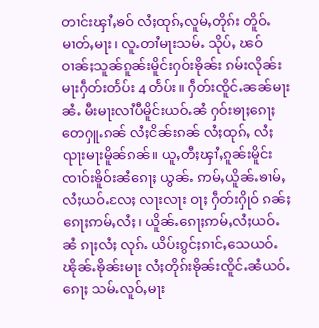တၢင်းၾၢႆႇၶဝ် လႆႈထုၵ်ႇလူမ်ႇတိုၵ်း တိူဝ်ႉမၢတ်ႇမႃး၊ လူႉတၢႆမႃးသမ်ႉ သိုပ်ႇ ၽဝ်ဝၢၼ်ႈသူၼ်ၵူၼ်းမိူင်းႁဝ်းၶိုၼ်း ၵမ်းလိုၼ်းမႃးႁဵတ်းတႅပ်း 4 တႅပ်း။ ႁဵတ်းၸိူင်ႉၼၼ်မႃးၼႆႉ မီးမႃးလၢႆပီမိူင်းယဝ်ႉၼႆ ႁဝ်းၶႃႈၵေႃႈတေႁူႉၵၼ် လႆႈငိၼ်းၵၼ် လႆႈထုၵ်ႇ လႆႈၺႃးမႃးမိူၼ်ၵၼ်။ ယူႇတီႈၾၢႆႇၵူၼ်းမိူင်းၸၢဝ်းၶိူဝ်းၼႆၵေႃႈ ယွၼ်ႉ ဢမ်ႇယိူၼ်ႉၶၢမ်ႇလႆႈယဝ်ႉလႄႈ လႃးလႃး ဝႃႈ ႁဵတ်းႁိုဝ် ၵၼ်ႈၵေႃႈဢမ်ႇလႆႈ၊ ယိူၼ်ႉၵေႃႈဢမ်ႇလႆႈယဝ်ႉၼႆ ၵႃႈလႆႈ လုၵ်ႉ ယိပ်းၵွင်ႈၵၢင်ႇသေယဝ်ႉ ၽိုၼ်ႉၶိုၼ်းမႃး လႆႈတိုၵ်းၶိုၼ်းၸိူင်ႉၼႆယဝ်ႉၵေႃႈ သမ်ႉလူဝ်ႇမႃး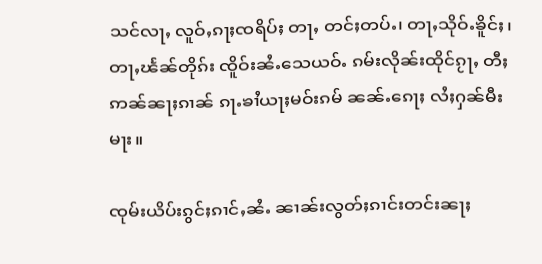သင်လႃႇ လူဝ်ႇၵႃႈၸရိပ်ႈ တႃႇ တင်ႈတပ်ႉ၊ တႃႇသိုဝ်ႉၶိူင်ႈ၊ တႃႇၽႅၼ်တိုၵ်း ၸိူဝ်းၼႆႉသေယဝ်ႉ ၵမ်းလိုၼ်းထိုင်ၵႂႃႇ တီႈဢၼ်ၼႃႈၵၢၼ် ၵႃႉၶၢႆယႃႈမဝ်းၵမ် ၼၼ်ႉၵေႃႈ လႆႈႁၼ်မီးမႃး။

ၸုမ်းယိပ်းၵွင်ႈၵၢင်ႇၼႆႉ ၼၢၼ်းလွတ်ႈၵၢင်းတင်းၼႃႈ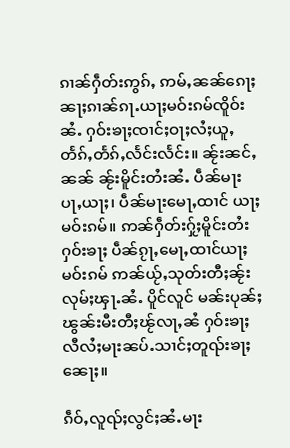ၵၢၼ်ႁဵတ်းဢွၵ်ႇ ဢမ်ႇၼၼ်ၵေႃႈၼႃႈၵၢၼ်ၵႃႉယႃႈမဝ်းၵမ်ၸိူဝ်းၼႆႉ ႁဝ်းၶႃႈၸၢင်ႈဝႃႈလႆႈယူႇ တႅၵ်ႇတႅၵ်ႇလႅင်းလႅင်း။ ၼႂ်းၼင်ႇၼၼ် ၼႂ်းမိူင်းတႆးၼႆႉ ပဵၼ်မႃးပႃႇယႃႈ၊ ပဵၼ်မႃးမေႃႇထၢင် ယႃႈ မဝ်းၵမ်။ ဢၼ်ႁဵတ်းႁႂ်ႈမိူင်းတႆးႁဝ်းၶႃႈ ပဵၼ်ၵႂႃႇမေႃႇထၢင်ယႃႈမဝ်းၵမ် ဢၼ်ယႂ်ႇသုတ်းတီႈၼႂ်းလုမ်ႈၾႃႉၼႆႉ ပိူင်လူင် မၼ်းပုၼ်ႈၽွၼ်းမီးတီႈၽႂ်လႃႇၼႆ ႁဝ်းၶႃႈလီလႆႈမႃးၼပ်ႉသၢင်ႈတူၺ်းၶႃႈၼေႃႈ။

ၵဵဝ်ႇလူၺ်ႈလွင်ႈၼႆႉမႃး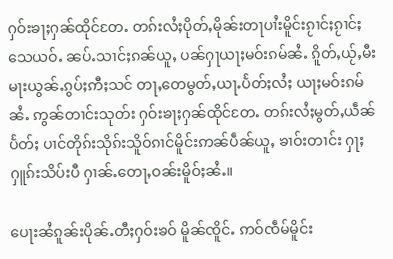ႁဝ်းၶႃႈႁၼ်ထိုင်တႄႉ တၵ်းလႆႈပိုတ်ႇမိုၼ်းတႃပၢႆးမိူင်းၵႂၢင်ႈၵႂၢင်ႈသေယဝ်ႉ ၼပ်ႉသၢင်ႈၵၼ်ယူႇ ပၼ်ႁႃယႃႈမဝ်းၵမ်ၼႆႉ ၵိူတ်ႇယႂ်ႇမီးမႃးယွၼ်ႉၵွပ်ႈဢီႈသင် တႃႇတေမွတ်ႇယႃႉပႅတ်ႈလႆႈ ယႃႈမဝ်းၵမ်ၼႆႉ ဢွၼ်တၢင်းသုတ်း ႁဝ်းၶႃႈႁၼ်ထိုင်တႄႉ တၵ်းလႆႈမွတ်ႇယဵၼ်ပႅတ်ႈ ပၢင်တိုၵ်းသိုၵ်းသိူဝ်ၵၢင်မိူင်းဢၼ်ပဵၼ်ယူႇ ၶၢဝ်းတၢင်း ႁႃႈႁူၵ်းသိပ်းပီ ႁၢၼ်ႉတေႃႇဝၼ်းမိူဝ်ႈၼႆႉ။

ပေႃးၼႆၵူၼ်းပိုၼ်ႉတီႈႁဝ်းၶဝ် မိူၼ်ၸိူင်ႉ ဢဝ်ၸဵမ်မိူင်း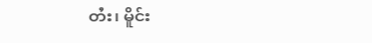တႆး၊ မိူင်း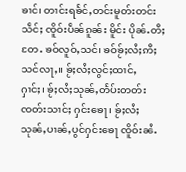ၶၢင်၊ တၢင်းရၶႅင်ႇတင်းမူတ်းတင်းသဵင်ႈ ၸိူဝ်းပဵၼ်ၵူၼ်း မိူင်း ပိုၼ်ႉတီႈတႄႉ ၶဝ်လူဝ်ႇသင်၊ ၶဝ်ၶႂ်ႈလႆႈဢီႈသင်လႃႇ။ ၶႂ်ႈလႆႈလွင်ႈထၢင်ႇႁၢင်ႈ၊ ၶႂ်ႈလႆႈသုၼ်ႇတႅပ်းတတ်း ၸတ်းသၢင်ႈ ႁင်းၶေႃ၊ ၶႂ်ႈလႆႈသုၼ်ႇပၢၼ်ႇပွင်ႁင်းၶေႃ ၸိူဝ်းၼႆႉ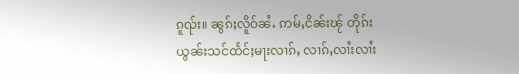ၵူၺ်း။ ၼွၵ်ႈလိူဝ်ၼႆႉ ဢမ်ႇငိၼ်းၽႂ် တိုၵ်းယွၼ်းသင်ထႅင်ႈမႃးလၢၵ်ႇ လၢၵ်ႇလၢႆးလၢႆး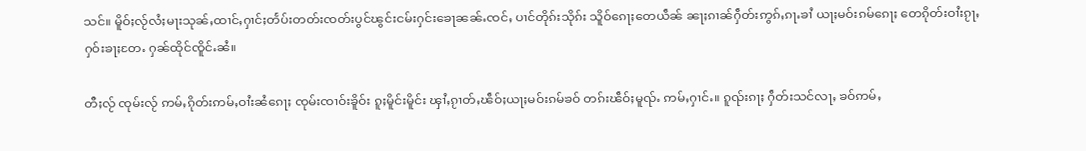သင်။ မိူဝ်ႈလႂ်လႆႈမႃးသုၼ်ႇထၢင်ႇႁၢင်ႈတႅပ်းတတ်းၸတ်းပွင်ၽွင်းငမ်းႁင်းၶေႃၼၼ်ႉၸင်ႇ ပၢင်တိုၵ်းသိုၵ်း သိူဝ်ၵေႃႈတေယဵၼ် ၼႃႈၵၢၼ်ႁဵတ်းဢွၵ်ႇၵႃႉၶၢႆ ယႃႈမဝ်းၵမ်ၵေႃႈ တေၵိုတ်းဝၢႆးၵႂႃႇ ႁဝ်းၶႃႈတႄႉ ႁၼ်ထိုင်ၸိူင်ႉၼႆ။

တီႈလႂ် ၸုမ်းလႂ် ဢမ်ႇၵိုတ်းဢမ်ႇဝၢႆးၼႆၵေႃႈ ၸုမ်းၸၢဝ်းၶိူဝ်း ၵူႈမိူင်းမိူင်း ၾၢႆႇၵႂၢတ်ႇၽဵဝ်ႈယႃႈမဝ်းၵမ်ၶဝ် တၵ်းၽဵဝ်ႈမူၺ်ႉ ဢမ်ႇႁၢင်ႉ။ ၵူၺ်းၵႃႈ ႁဵတ်းသင်လႃႇ ၶဝ်ဢမ်ႇ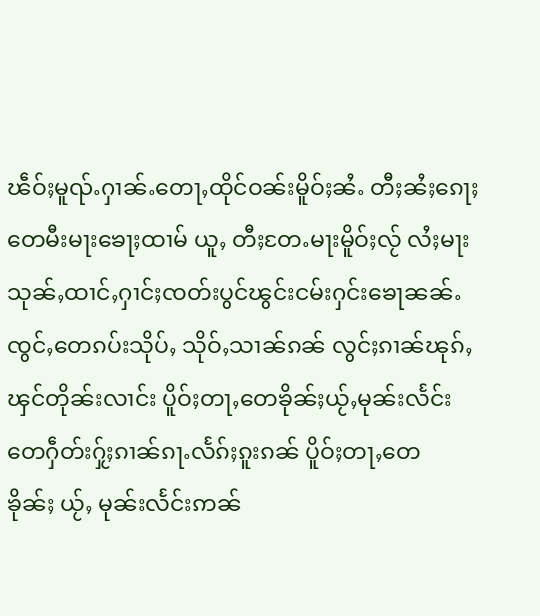ၽဵဝ်ႈမူၺ်ႉႁၢၼ်ႉတေႃႇထိုင်ဝၼ်းမိူဝ်ႈၼႆႉ တီႈၼႆႈၵေႃႈတေမီးမႃးၶေႃႈထၢမ် ယူႇ တီႈတႄႉမႃးမိူဝ်ႈလႂ် လႆႈမႃးသုၼ်ႇထၢင်ႇႁၢင်ႈၸတ်းပွင်ၽွင်းငမ်းႁင်းၶေႃၼၼ်ႉ ၸွင်ႇတေၵပ်းသိုပ်ႇ သိုဝ်ႇသၢၼ်ၵၼ် လွင်ႈၵၢၼ်ၽုၵ်ႇၾင်တိုၼ်းလၢင်း ပိူဝ်ႈတႃႇတေၶိုၼ်ႈယႂ်ႇမုၼ်းလႅင်း တေႁဵတ်းႁႂ်ႈၵၢၼ်ၵႃႉလႅၵ်ႈၵူးၵၼ် ပိူဝ်ႈတႃႇတေၶိုၼ်ႈ ယႂ်ႇ မုၼ်းလႅင်းဢၼ်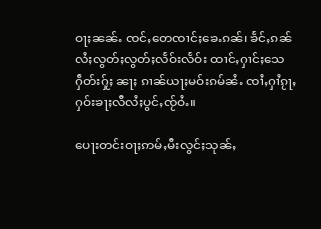ဝႃႈၼၼ်ႉ ၸင်ႇတေၸၢင်ႈၶေႉၵၼ်၊ ၶႅင်ႇၵၼ်လႆႈလွတ်ႈလွတ်ႈလႅဝ်းလႅဝ်း ထၢင်ႇႁၢင်ႈသေ ႁဵတ်းႁႂ်ႈ ၼႃႈ ၵၢၼ်ယႃႈမဝ်းၵမ်ၼႆႉ ၸၢႆႇႁၢႆၵႂႃႇႁဝ်းၶႃႈလီလႆႈပွင်ႇၸႂ်ဝႆႉ။

ပေႃးတင်းဝႃႈဢမ်ႇမီးလွင်ႈသုၼ်ႇ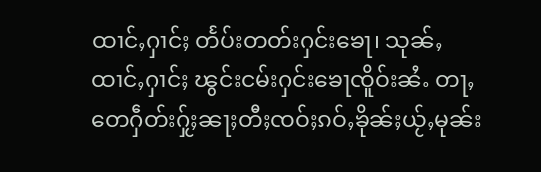ထၢင်ႇႁၢင်ႈ တႅပ်းတတ်းႁင်းၶေႃ၊ သုၼ်ႇထၢင်ႇႁၢင်ႈ ၽွင်းငမ်းႁင်းၶေႃၸိူဝ်းၼႆႉ တႃႇ တေႁဵတ်းႁႂ်ႈၼႃႈတီႈၸဝ်ႈၵဝ်ႇၶိုၼ်ႈယႂ်ႇမုၼ်း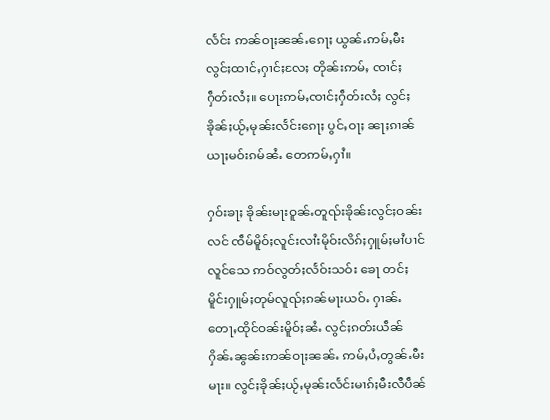လႅင်း ဢၼ်ဝႃႈၼၼ်ႉၵေႃႈ ယွၼ်ႉဢမ်ႇမီးလွင်ႈထၢင်ႇႁၢင်ႈလႄႈ တိုၼ်းဢမ်ႇ ၸၢင်ႈႁဵတ်းလႆႈ။ ပေႃးဢမ်ႇၸၢင်ႈႁဵတ်းလႆႈ လွင်ႈၶိုၼ်ႈယႂ်ႇမုၼ်းလႅင်းၵေႃႈ ပွင်ႇဝႃႈ ၼႃႈၵၢၼ်ယႃႈမဝ်းၵမ်ၼႆႉ တေဢမ်ႇႁၢႆ။

ႁဝ်းၶႃႈ ၶိုၼ်းမႃးဝူၼ်ႉတူၺ်းၶိုၼ်းလွင်ႈဝၼ်းလင် ၸဵမ်မိူဝ်ႈလူင်းလၢႆးမိုဝ်းလိၵ်ႈႁူမ်ႈမၢႆပၢင်လူင်သေ ဢဝ်လွတ်ႈလႅဝ်းသဝ်း ၶေႃ တင်ႈမိူင်းႁူမ်ႈတုမ်လူၺ်ႈၵၼ်မႃးယဝ်ႉ ႁၢၼ်ႉတေႃႇထိုင်ဝၼ်းမိူဝ်ႈၼႆႉ လွင်ႈၵတ်းယဵၼ် ႁိၼ်ႉၼွၼ်းဢၼ်ဝႃႈၼၼ်ႉ ဢမ်ႇပႆႇတွၼ်ႉမီးမႃး။ လွင်ႈၶိုၼ်ႈယႂ်ႇမုၼ်းလႅင်းမၢၵ်ႈမီးလီပဵၼ်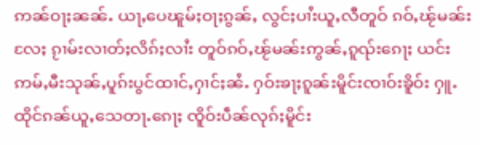ဢၼ်ဝႃႈၼၼ်ႉ ယႃႇပေၽူမ်ႈဝႃႈၵွၼ်ႇ လွင်ႈပၢႆးယူႇလီတူဝ် ၵဝ်ႇၽႂ်မၼ်းလႄႈ ၵႂၢမ်းလၢတ်ႈလိၵ်ႈလၢႆး တူဝ်ၵဝ်ႇၽႂ်မၼ်းဢွၼ်ႇၵူၺ်းၵေႃႈ ယင်းဢမ်ႇမီးသုၼ်ႇပူၵ်းပွင်ထၢင်ႇႁၢင်ႈၼႆႉ ႁဝ်းၶႃႈၵူၼ်းမိူင်းၸၢဝ်းၶိူဝ်း ႁူႉထိုင်ၵၼ်ယူႇသေတႃႉၵေႃႈ ၸိူဝ်းပဵၼ်လုၵ်ႈမိူင်း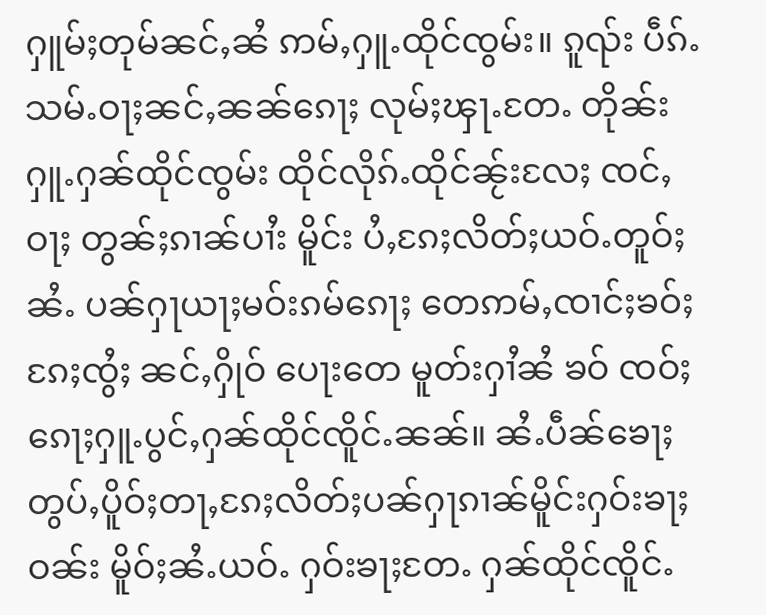ႁူမ်ႈတုမ်ၼင်ႇၼႆ ဢမ်ႇႁူႉထိုင်ၸွမ်း။ ၵူၺ်း ပဵၵ်ႉသမ်ႉဝႃႈၼင်ႇၼၼ်ၵေႃႈ လုမ်ႈၾႃႉတႄႉ တိုၼ်းႁူႉႁၼ်ထိုင်ၸွမ်း ထိုင်လိုၵ်ႉထိုင်ၼႂ်းလႄႈ ၸင်ႇဝႃႈ တွၼ်ႈၵၢၼ်ပၢႆး မိူင်း ပႆႇၵႄႈလိတ်ႈယဝ်ႉတူဝ်ႈၼႆႉ ပၼ်ႁႃယႃႈမဝ်းၵမ်ၵေႃႈ တေဢမ်ႇၸၢင်ႈၶဝ်ႈၵႄႈၸွႆႈ ၼင်ႇႁိုဝ် ပေႃးတေ မူတ်းႁၢႆၼႆ ၶဝ် ၸဝ်ႈၵေႃႈႁူႉပွင်ႇႁၼ်ထိုင်ၸိူင်ႉၼၼ်။ ၼႆႉပဵၼ်ၶေႃႈတွပ်ႇပိူဝ်ႈတႃႇၵႄႈလိတ်ႈပၼ်ႁႃၵၢၼ်မိူင်းႁဝ်းၶႃႈဝၼ်း မိူဝ်ႈၼႆႉယဝ်ႉ ႁဝ်းၶႃႈတႄႉ ႁၼ်ထိုင်ၸိူင်ႉ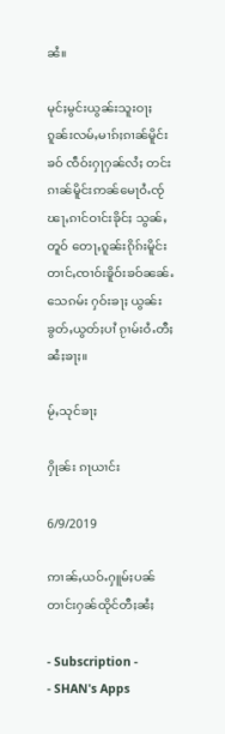ၼႆ။

မုင်ႈမွင်းယွၼ်းသူးဝႃႈ ၵူၼ်းလမ်ႇမၢၵ်ႈၵၢၼ်မိူင်းၶဝ် ၸဵဝ်းႁႃႁၼ်လႆႈ တင်းၵၢၼ်မိူင်းဢၼ်မေႃဝႆႉၸႂ်ၽႃႇၵၢင်ဝၢင်းၶိုင်ႈ သွၼ်ႇတူဝ် တေႃႇၵူၼ်းၵိုၵ်းမိူင်းတၢင်ႇၸၢဝ်းၶိူဝ်းၶဝ်ၼၼ်ႉသေၵမ်း ႁဝ်းၶႃႈ ယွၼ်းၶွတ်ႇယွတ်ႈပၢႆ ၵႂၢမ်းဝႆႉတီႈၼႆႈၶႃႈ။

မႂ်ႇသုင်ၶႃႈ

ႁိုၼ်း ၵႃယၢင်း

6/9/2019

ဢၢၼ်ႇယဝ်ႉႁူမ်ႈပၼ်တၢင်းႁၼ်ထိုင်တီႈၼႆႈ

- Subscription -
- SHAN's Apps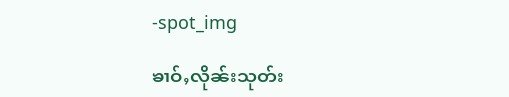-spot_img

ၶၢဝ်ႇလိုၼ်းသုတ်း